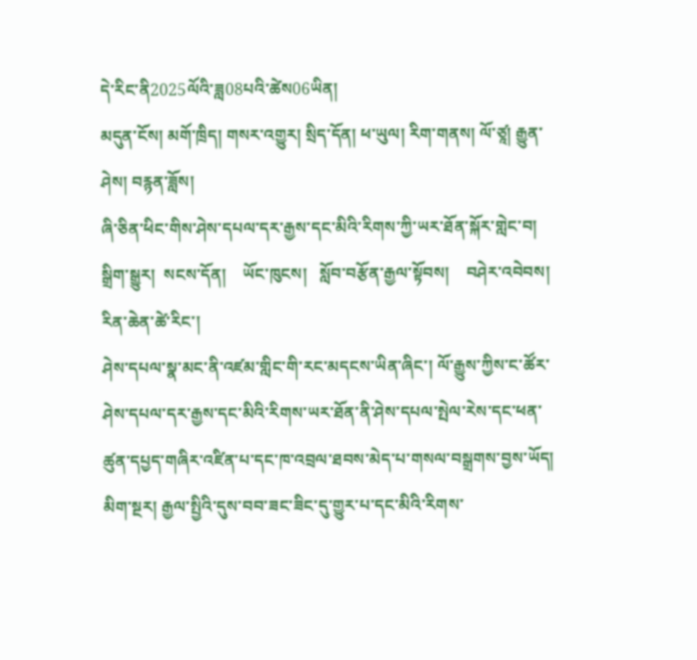དེ་རིང་ནི2025ལོའི་ཟླ08པའི་ཚེས06ཡིན།
མདུན་ངོས། མགོ་ཁྲིད། གསར་འགྱུར། སྲིད་དོན། ཕ་ཡུལ། རིག་གནས། ལོ་ཙཱ། རྒྱུན་ཤེས། བརྙན་ཟློས།
ཞི་ཅིན་ཕིང་གིས་ཤེས་དཔལ་དར་རྒྱས་དང་མིའི་རིགས་ཀྱི་ཡར་ཐོན་སྐོར་གླེང་བ།
སྒྲིག་སྒྱུར།  སངས་དོན།    ཡོང་ཁུངས།   སློབ་བརྩོན་རྒྱལ་སྟོབས།    བཤེར་འབེབས།   རིན་ཆེན་ཚེ་རིང་།
ཤེས་དཔལ་སྣ་མང་ནི་འཛམ་གླིང་གི་རང་མདངས་ཡིན་ཞིང་། ལོ་རྒྱུས་ཀྱིས་ང་ཚོར་ཤེས་དཔལ་དར་རྒྱས་དང་མིའི་རིགས་ཡར་ཐོན་ནི་ཤེས་དཔལ་སྤེལ་རེས་དང་ཕན་ཚུན་དཔྱད་གཞིར་འཛིན་པ་དང་ཁ་འབྲལ་ཐབས་མེད་པ་གསལ་བསྒྲགས་བྱས་ཡོད། མིག་སྔར། རྒྱལ་སྤྱིའི་དུས་བབ་ཟང་ཟིང་དུ་གྱུར་པ་དང་མིའི་རིགས་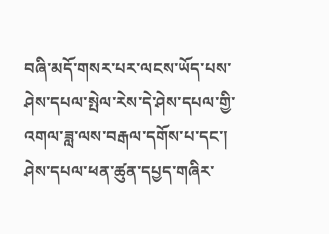བཞི་མདོ་གསར་པར་ལངས་ཡོད་པས་ཤེས་དཔལ་སྤེལ་རེས་དེ་ཤེས་དཔལ་གྱི་འགལ་ཟླ་ལས་བརྒལ་དགོས་པ་དང་། ཤེས་དཔལ་ཕན་ཚུན་དཔྱད་གཞིར་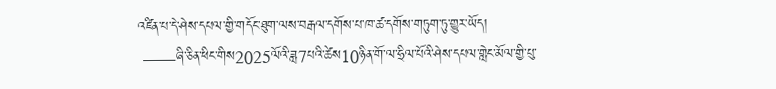འཛིན་པ་དེ་ཤེས་དཔལ་གྱི་གདོང་ཐུག་ལས་བརྒལ་དགོས་པ་ཁ་ཚ་དགོས་གཏུག་ཏུ་གྱུར་ཡོད།
 ——ཞི་ཅིན་ཕིང་གིས2025ལོའི་ཟླ7པའི་ཚེས10ཉིན་གོ་ལ་ཧྲིལ་པོའི་ཤེས་དཔལ་གླེང་མོལ་གྱི་པུ་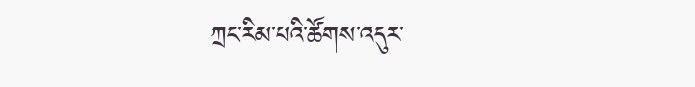ཀྲང་རིམ་པའི་ཚོགས་འདུར་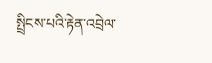སྤྲིངས་པའི་རྟེན་འབྲེལ་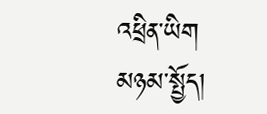འཕྲིན་ཡིག
མཉམ་སྤྱོད།